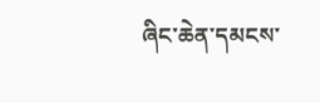ཞིང་ཆེན་དམངས་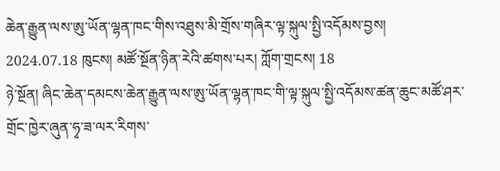ཆེན་རྒྱུན་ལས་ཨུ་ཡོན་ལྷན་ཁང་གིས་འཐུས་མི་གྲོས་གཞིར་ལྟ་སྐུལ་སྤྱི་འདོམས་བྱས།
2024.07.18 ཁུངས། མཚོ་སྔོན་ཉིན་རེའི་ཚགས་པར། ཀློག་གྲངས། 18
ཉེ་སྔོན། ཞིང་ཆེན་དམངས་ཆེན་རྒྱུན་ལས་ཨུ་ཡོན་ལྷན་ཁང་གི་ལྟ་སྐུལ་སྤྱི་འདོམས་ཚན་ཆུང་མཚོ་ཤར་གྲོང་ཁྱེར་ཞུན་ཧྭ་ཟ་ལར་རིགས་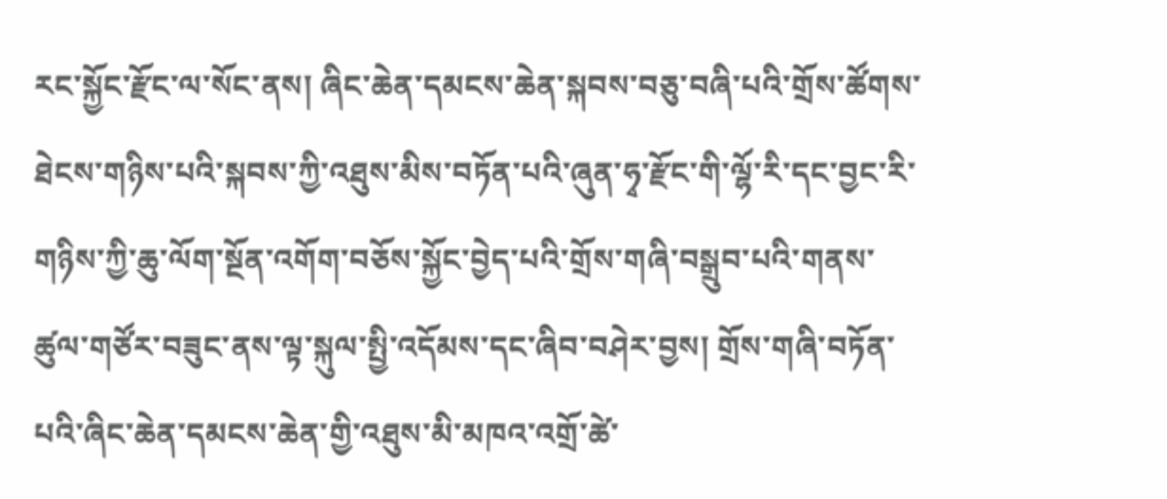རང་སྐྱོང་རྫོང་ལ་སོང་ནས། ཞིང་ཆེན་དམངས་ཆེན་སྐབས་བཅུ་བཞི་པའི་གྲོས་ཚོགས་ཐེངས་གཉིས་པའི་སྐབས་ཀྱི་འཐུས་མིས་བཏོན་པའི་ཞུན་ཧྭ་རྫོང་གི་ལྷོ་རི་དང་བྱང་རི་གཉིས་ཀྱི་ཆུ་ལོག་སྔོན་འགོག་བཅོས་སྐྱོང་བྱེད་པའི་གྲོས་གཞི་བསྒྲུབ་པའི་གནས་ཚུལ་གཙོར་བཟུང་ནས་ལྟ་སྐུལ་སྤྱི་འདོམས་དང་ཞིབ་བཤེར་བྱས། གྲོས་གཞི་བཏོན་པའི་ཞིང་ཆེན་དམངས་ཆེན་གྱི་འཐུས་མི་མཁའ་འགྲོ་ཚེ་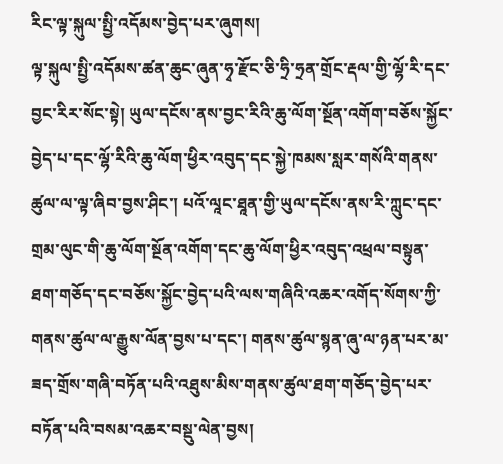རིང་ལྟ་སྐུལ་སྤྱི་འདོམས་བྱེད་པར་ཞུགས།
ལྟ་སྐུལ་སྤྱི་འདོམས་ཚན་ཆུང་ཞུན་ཧྭ་རྫོང་ཅི་ཧྲི་ཧྲན་གྲོང་རྡལ་གྱི་ལྷོ་རི་དང་བྱང་རིར་སོང་སྟེ། ཡུལ་དངོས་ནས་བྱང་རིའི་ཆུ་ལོག་སྔོན་འགོག་བཅོས་སྐྱོང་བྱེད་པ་དང་ལྷོ་རིའི་ཆུ་ལོག་ཕྱིར་འབུད་དང་སྐྱེ་ཁམས་སླར་གསོའི་གནས་ཚུལ་ལ་ལྟ་ཞིབ་བྱས་ཤིང་། པའོ་ལཱང་ཐཱན་གྱི་ཡུལ་དངོས་ནས་རི་ཀླུང་དང་གྲམ་ལུང་གི་ཆུ་ལོག་སྔོན་འགོག་དང་ཆུ་ལོག་ཕྱིར་འབུད་འཕྲལ་བསྟུན་ཐག་གཅོད་དང་བཅོས་སྐྱོང་བྱེད་པའི་ལས་གཞིའི་འཆར་འགོད་སོགས་ཀྱི་གནས་ཚུལ་ལ་རྒྱུས་ལོན་བྱས་པ་དང་། གནས་ཚུལ་སྙན་ཞུ་ལ་ཉན་པར་མ་ཟད་གྲོས་གཞི་བཏོན་པའི་འཐུས་མིས་གནས་ཚུལ་ཐག་གཅོད་བྱེད་པར་བཏོན་པའི་བསམ་འཆར་བསྡུ་ལེན་བྱས།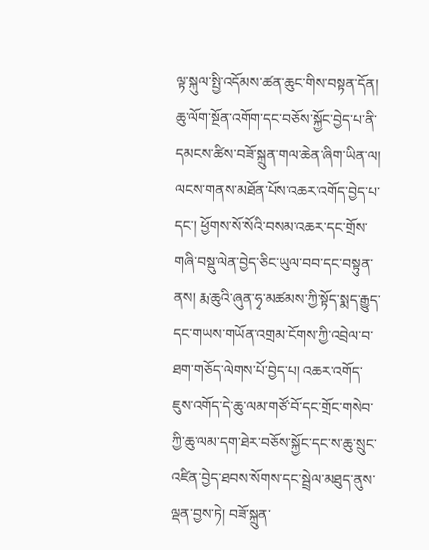ལྟ་སྐུལ་སྤྱི་འདོམས་ཚན་ཆུང་གིས་བསྟན་དོན། ཆུ་ལོག་སྔོན་འགོག་དང་བཅོས་སྐྱོང་བྱེད་པ་ནི་དམངས་ཚིས་བཟོ་སྐྲུན་གལ་ཆེན་ཞིག་ཡིན་ལ། ལངས་གནས་མཐོན་པོས་འཆར་འགོད་བྱེད་པ་དང་། ཕྱོགས་སོ་སོའི་བསམ་འཆར་དང་གྲོས་གཞི་བསྡུ་ལེན་བྱེད་ཅིང་ཡུལ་བབ་དང་བསྟུན་ནས། རྨ་ཆུའི་ཞུན་ཧྭ་མཚམས་ཀྱི་སྟོད་སྨད་རྒྱུད་དང་གཡས་གཡོན་འགྲམ་ངོགས་ཀྱི་འབྲེལ་བ་ཐག་གཅོད་ལེགས་པོ་བྱེད་པ། འཆར་འགོད་ཇུས་འགོད་དེ་ཆུ་ལམ་གཙོ་བོ་དང་གྲོང་གསེབ་ཀྱི་ཆུ་ལམ་དག་ཐེར་བཅོས་སྐྱོང་དང་ས་ཆུ་སྲུང་འཛིན་བྱེད་ཐབས་སོགས་དང་སྦྲེལ་མཐུད་ནུས་ལྡན་བྱས་ཏེ། བཟོ་སྐྲུན་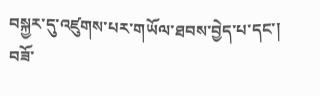བསྐྱར་དུ་འཛུགས་པར་གཡོལ་ཐབས་བྱེད་པ་དང་། བཟོ་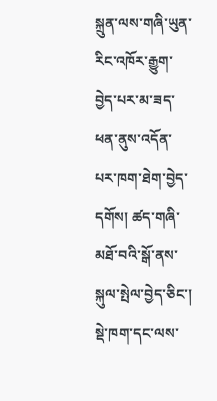སྐྲུན་ལས་གཞི་ཡུན་རིང་འཁོར་རྒྱུག་བྱེད་པར་མ་ཟད་ཕན་ནུས་འདོན་པར་ཁག་ཐེག་བྱེད་དགོས། ཚད་གཞི་མཐོ་བའི་སྒོ་ནས་སྐུལ་སྤེལ་བྱེད་ཅིང་། སྡེ་ཁག་དང་ལས་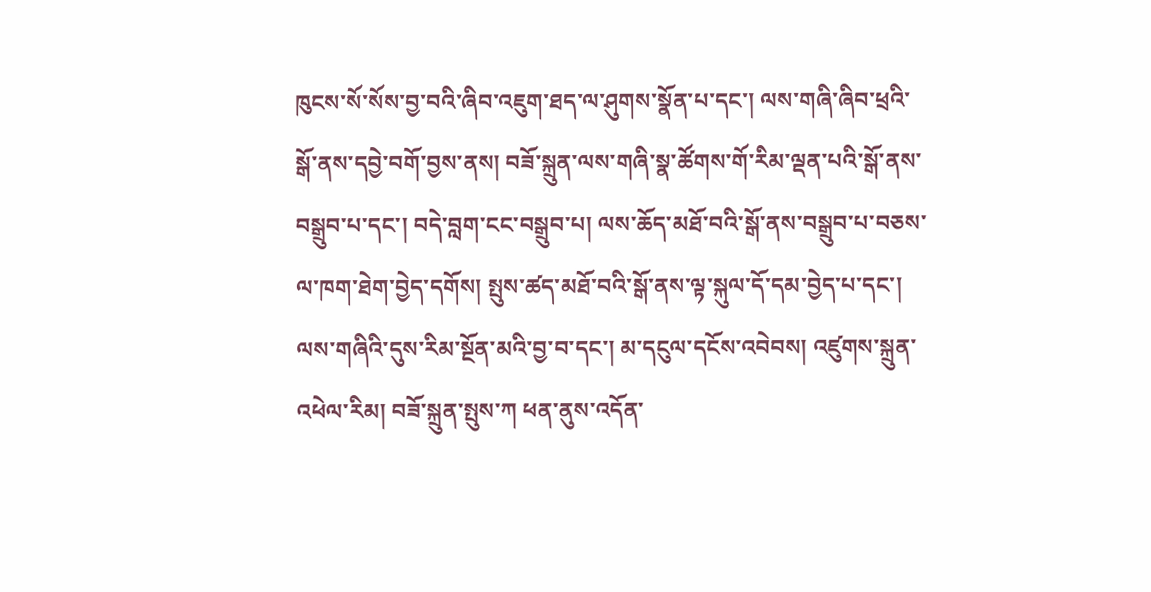ཁུངས་སོ་སོས་བྱ་བའི་ཞིབ་འཇུག་ཐད་ལ་ཤུགས་སྣོན་པ་དང་། ལས་གཞི་ཞིབ་ཕྲའི་སྒོ་ནས་དབྱེ་བགོ་བྱས་ནས། བཟོ་སྐྲུན་ལས་གཞི་སྣ་ཚོགས་གོ་རིམ་ལྡན་པའི་སྒོ་ནས་བསྒྲུབ་པ་དང་། བདེ་བླག་ངང་བསྒྲུབ་པ། ལས་ཆོད་མཐོ་བའི་སྒོ་ནས་བསྒྲུབ་པ་བཅས་ལ་ཁག་ཐེག་བྱེད་དགོས། སྤུས་ཚད་མཐོ་བའི་སྒོ་ནས་ལྟ་སྐུལ་དོ་དམ་བྱེད་པ་དང་། ལས་གཞིའི་དུས་རིམ་སྔོན་མའི་བྱ་བ་དང་། མ་དངུལ་དངོས་འབེབས། འཛུགས་སྐྲུན་འཕེལ་རིམ། བཟོ་སྐྲུན་སྤུས་ཀ ཕན་ནུས་འདོན་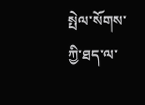སྤེལ་སོགས་ཀྱི་ཐད་ལ་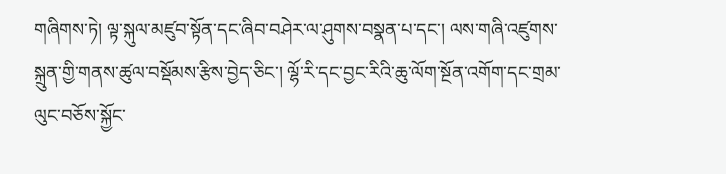གཞིགས་ཏེ། ལྟ་སྐུལ་མཛུབ་སྟོན་དང་ཞིབ་བཤེར་ལ་ཤུགས་བསྣན་པ་དང་། ལས་གཞི་འཛུགས་སྐྲུན་གྱི་གནས་ཚུལ་བསྡོམས་རྩིས་བྱེད་ཅིང་། ལྷོ་རི་དང་བྱང་རིའི་ཆུ་ལོག་སྔོན་འགོག་དང་གྲམ་ལུང་བཅོས་སྐྱོང་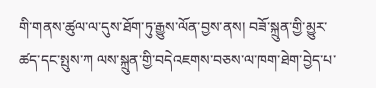གི་གནས་ཚུལ་ལ་དུས་ཐོག་ཏུ་རྒྱུས་ལོན་བྱས་ནས། བཟོ་སྐྲུན་གྱི་མྱུར་ཚད་དང་སྤུས་ཀ ལས་སྐྲུན་གྱི་བདེའཇགས་བཅས་ལ་ཁག་ཐེག་བྱེད་པ་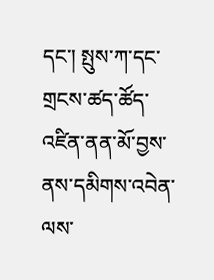དང་། སྤུས་ཀ་དང་གྲངས་ཚད་ཚོད་འཛིན་ནན་མོ་བྱས་ནས་དམིགས་འབེན་ལས་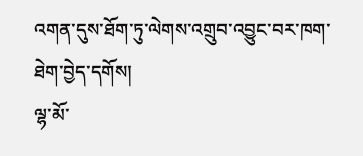འགན་དུས་ཐོག་ཏུ་ལེགས་འགྲུབ་འབྱུང་བར་ཁག་ཐེག་བྱེད་དགོས།
ལྷ་མོ་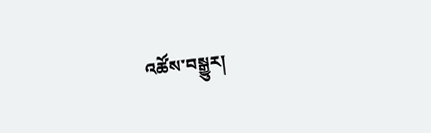འཚོས་བསྒྱུར།